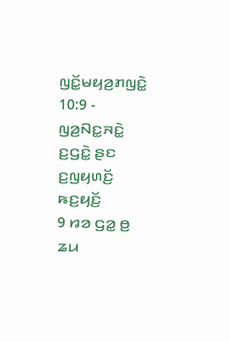ꤜꤢꤩ꤭ꤗꤟꤤ꤬ꤊꤜꤢꤧ꤭ 10:9 - ꤜꤤ꤬ꤡꤢ꤭ꤏꤢꤧ꤭ ꤢ꤬ꤞꤢꤧ꤭ ꤔꤢ ꤢ꤬ꤜꤟꤛꤢꤩ꤬ ꤒꤢ꤬ꤟꤢꤩ꤬
9 ꤙꤤ ꤞꤤ꤭ ꤥ꤬ ꤘꤣ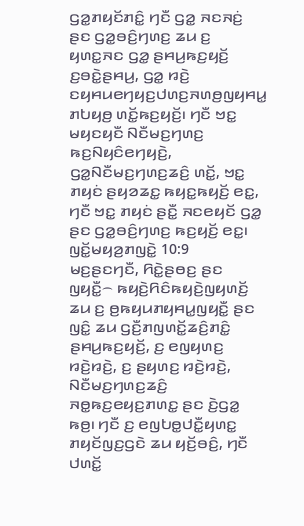ꤞꤤ꤭ꤊꤟꤢꤩꤊꤢꤨ꤭ ꤚꤢꤪ ꤞꤤ꤭ ꤏꤢꤏꤢꤦ꤬ ꤔꤢ ꤞꤤ꤭ꤋꤢꤨ꤬ꤚꤛꤢ꤬ ꤘꤣ ꤢ꤬ ꤟꤛꤢ꤭ꤏꤢ ꤞꤤ꤭ ꤔꤌꤣ꤬ꤒꤢ꤬ꤟꤢꤩ꤬ ꤢ꤬ꤋꤢꤧ꤭ꤔꤌꤣ꤬, ꤞꤤ꤭ ꤙꤢꤧ꤬ ꤢꤟꤌꤣꤕꤚꤟꤢ꤬ꤓꤛꤢ꤬ꤏꤛꤥ꤬ꤜꤟꤌꤣ꤭ ꤊꤝꤟꤥ꤬ ꤛꤢꤩ꤭ꤒꤢ꤬ꤟꤢꤩ꤬꤯ ꤚꤢꤪ ꤠꤢ꤭ ꤗꤟꤢꤟꤢꤪ ꤡꤢꤪꤗꤢ꤬ꤚꤛꤢ꤬ ꤒꤢ꤬ꤡꤟꤢꤨꤕꤚꤟꤢꤧ꤬, ꤞꤤ꤭ꤡꤢꤪꤗꤢ꤬ꤚꤛꤢ꤬ꤘꤢꤨ꤬ ꤛꤢꤩ꤭, ꤠꤢ꤭ ꤊꤟꤢꤦ ꤔꤟꤤꤘꤢ꤭ ꤒꤟꤢ꤭ꤒꤟꤢꤩ꤬ ꤕꤢ꤭, ꤚꤢꤪ ꤠꤢ꤭ ꤊꤟꤢꤦ ꤔꤢꤪ꤭ ꤏꤢꤕꤟꤢꤩ ꤞꤤ꤭ ꤔꤢ ꤞꤤ꤭ꤋꤢꤨ꤬ꤚꤛꤢ꤬ ꤒꤢ꤬ꤟꤢꤩ꤬ ꤕꤢ꤭꤯
ꤜꤢꤩ꤭ꤗꤟꤤ꤬ꤊꤜꤢꤧ꤭ 10:9
ꤗꤢ꤬ꤔꤢꤚꤢꤪ, ꤖꤢꤧ꤭ꤔꤥꤢ꤬ ꤔꤢ ꤜꤟꤢꤪ꤭꤮ ꤒꤟꤢꤧ꤬ꤖꤢꤨꤒꤟꤢꤧ꤬ꤜꤟꤛꤢꤩ꤬ ꤘꤣ ꤢ꤬ ꤥ꤬ꤒꤟꤣꤊꤟꤌꤣ꤭ꤜꤟꤢꤪ꤭ ꤔꤢ ꤜꤢꤨ꤭ ꤘꤣ ꤞꤢꤪ꤬ꤊꤜꤛꤢꤩ꤭ꤘꤢꤨ꤬ꤊꤢꤨ꤭ ꤔꤌꤣ꤬ꤒꤢ꤬ꤟꤢꤩ꤬, ꤢ꤬ ꤕꤜꤟꤛꤢ꤬ ꤙꤢꤧ꤬ꤙꤢꤧ꤬, ꤢ꤬ ꤔꤟꤛꤢ꤬ ꤙꤢꤧ꤬ꤙꤢꤧ꤬, ꤡꤢꤪꤗꤢ꤬ꤚꤛꤢ꤬ꤘꤢꤨ꤬ ꤏꤥ꤭ꤒꤢ꤬ꤕꤟꤢ꤬ꤊꤛꤢ꤭ ꤔꤢ ꤢꤧ꤬ꤞꤤ꤭ ꤒꤥ꤬꤯ ꤚꤢꤪ ꤢ꤬ ꤕꤜꤝꤥ꤭ꤓꤢꤪ꤭ꤟꤛꤢ꤭ ꤊꤟꤢꤩꤜꤢ꤬ꤞꤢꤧ ꤘꤣ ꤟꤢꤩ꤬ꤋꤢꤨ꤬, ꤚꤢꤪ ꤓꤛꤢꤩ꤭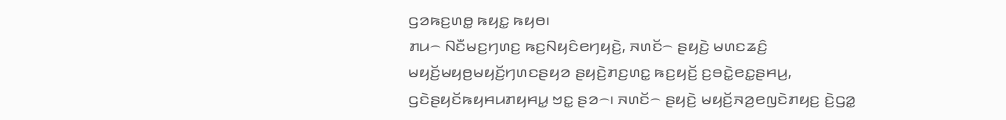ꤞꤤꤒꤢ꤬ꤛꤥ꤭ ꤒꤟꤢ꤭ ꤒꤟꤥ꤯
ꤊꤣ꤮ ꤡꤢꤪꤗꤢ꤬ꤚꤛꤢ꤬ ꤒꤢ꤬ꤡꤟꤢꤨꤕꤚꤟꤢꤧ꤬, ꤏꤛꤢꤩ꤮ ꤔꤟꤢꤧ꤬ ꤗꤛꤢꤘꤢꤨ꤬ ꤗꤟꤢꤩ꤬ꤗꤟꤥ꤬ꤗꤟꤢꤩ꤬ꤚꤛꤢꤔꤟꤤ ꤔꤟꤢꤧ꤬ꤊꤢ꤬ꤛꤢ꤭ ꤒꤢ꤬ꤟꤢꤩ꤬ ꤢ꤬ꤋꤢꤧ꤭ꤕꤢ꤭ꤔꤌꤣ꤬, ꤞꤢꤧꤔꤟꤢꤩꤒꤟꤌꤣꤊꤟꤌꤣ꤭ ꤠꤢ꤭ ꤔꤤ꤮꤯ ꤏꤛꤢꤩ꤮ ꤔꤟꤢꤧ꤬ ꤗꤟꤢꤩ꤬ꤏꤤ꤬ꤕꤜꤢꤧꤊꤟꤢ꤬ ꤢꤧ꤬ꤞꤤ꤭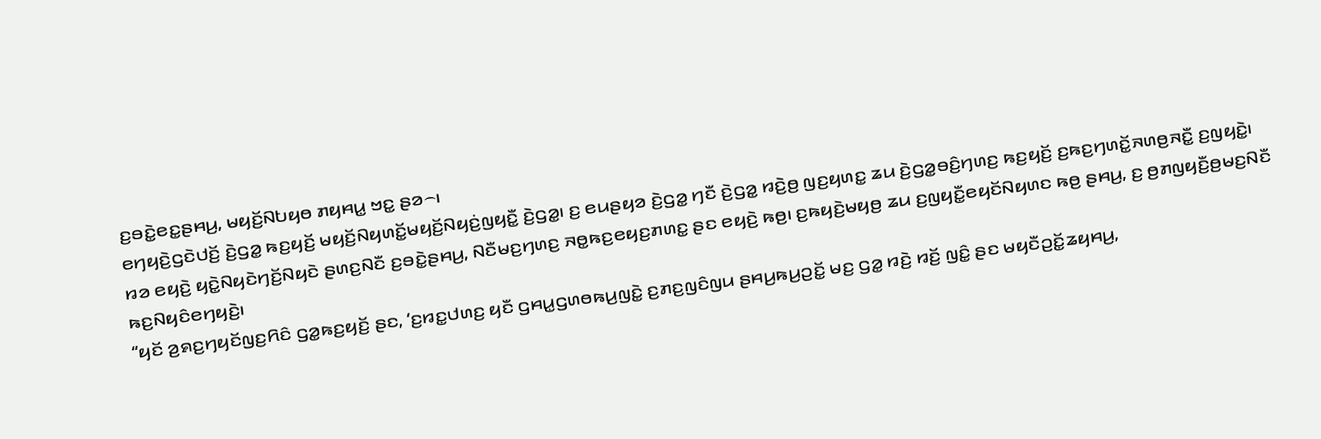ꤢ꤬ꤋꤢꤧ꤭ꤕꤢ꤭ꤔꤌꤣ꤬, ꤗꤟꤢꤩ꤬ꤡꤝꤟꤥ ꤊꤟꤌꤣ꤭ ꤠꤢ꤭ ꤔꤤ꤮꤯
ꤕꤚꤟꤢꤧ꤬ꤞꤢꤧꤓꤢꤩ꤬ ꤢꤧ꤬ꤞꤤ꤭ ꤒꤢ꤬ꤟꤢꤩ꤬ ꤗꤟꤢꤩ꤬ꤡꤟꤛꤢꤩ꤭ꤗꤟꤢꤩ꤬ꤡꤟꤢꤦ꤬ꤜꤟꤢꤪ꤭ ꤢꤧ꤬ꤞꤤ꤭꤯ ꤢ꤬ ꤕꤣꤔꤟꤤ ꤢꤧ꤬ꤞꤤ꤭ ꤚꤢꤪ ꤢꤧ꤬ꤞꤤ꤭ ꤙꤢꤧ꤬ꤥ꤬ ꤜꤢ꤬ꤟꤛꤢ꤭ ꤘꤣ ꤢꤧ꤬ꤞꤤ꤭ꤋꤢꤨ꤬ꤚꤛꤢ꤬ ꤒꤢ꤬ꤟꤢꤩ꤬ ꤢ꤬ꤒꤢ꤬ꤚꤛꤢꤩ꤭ꤏꤛꤥ꤬ꤏꤢꤪ꤭ ꤢ꤬ꤜꤟꤢꤧ꤭꤯
ꤙꤤ ꤕꤟꤢꤧ꤬ ꤟꤢꤧ꤭ꤡꤟꤢꤧꤚꤢꤩ꤬ꤡꤟꤢꤧ ꤔꤛꤢ꤬ꤡꤢꤪ ꤢ꤬ꤋꤢꤧ꤭ꤔꤌꤣ꤬, ꤡꤢꤪꤗꤢ꤬ꤚꤛꤢ꤬ ꤏꤥ꤭ꤒꤢ꤬ꤕꤟꤢ꤬ꤊꤛꤢ꤭ ꤔꤢ ꤕꤟꤢꤧ꤬ ꤒꤥ꤬꤯ ꤢ꤬ꤒꤟꤢꤧ꤬ꤗꤟꤥ꤬ ꤘꤣ ꤢ꤬ꤜꤟꤢꤪ꤭ꤕꤟꤢꤩꤡꤟꤛꤢ ꤒꤥ꤬ ꤔꤌꤣ꤬, ꤢ꤬ ꤥ꤬ꤊꤜꤟꤢꤪ꤬ꤥ꤬ꤗꤢ꤬ꤡꤢꤪ ꤒꤢ꤬ꤡꤟꤢꤨꤕꤚꤟꤢꤧ꤬꤯
“ꤟꤢꤩ ꤤ꤬ꤎꤢ꤬ꤚꤟꤢꤩꤜꤢ꤬ꤖꤢꤨ ꤞꤤ꤭ꤒꤢ꤬ꤟꤢꤩ꤬ ꤔꤢ, ‘ꤢ꤬ꤙꤢ꤭ꤓꤛꤢ꤬ ꤟꤢꤪ ꤞꤌꤣ꤭ꤞꤛꤥꤒꤣ꤬ꤜꤢꤧ꤭ ꤢ꤬ꤊꤢ꤬ꤜꤢꤨꤜꤣ ꤔꤌꤣ꤬ꤒꤣ꤬ꤑꤢꤩ꤭ ꤗꤢ꤬ ꤞꤤ꤭ ꤙꤢꤧ꤬ ꤙꤢꤩ꤬ ꤜꤢꤨ꤭ ꤔꤢ ꤗꤟꤢꤪꤑꤢꤩ꤭ꤘꤟꤌꤣ꤬,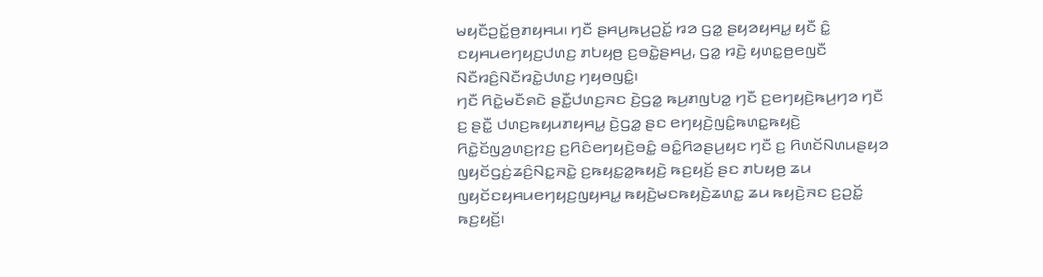ꤗꤟꤢꤪꤑꤢꤩ꤭ꤥ꤬ꤊꤟꤌꤣ꤯ ꤚꤢꤪ ꤔꤌꤣ꤬ꤒꤣ꤬ꤑꤢꤩ꤭ ꤙꤤ ꤞꤤ꤭ ꤔꤟꤤꤟꤌꤣ꤭ ꤟꤢꤪ ꤢꤨ꤭ ꤢꤟꤌꤣꤕꤚꤟꤢ꤬ꤓꤛꤢ꤬ ꤊꤝꤟꤥ꤬ ꤢ꤬ꤋꤢꤧ꤭ꤔꤌꤣ꤬, ꤞꤤ꤭ ꤙꤢꤧ꤬ ꤟꤛꤢ꤭ꤥ꤬ꤕꤜꤢꤪ ꤡꤢꤪꤙꤢꤨ꤬ꤡꤢꤪꤙꤢꤧ꤭ꤓꤛꤢ꤬ ꤚꤟꤥꤜꤢꤨ꤭꤯
ꤚꤢꤪ ꤖꤢꤧ꤭ꤗꤢꤪꤎꤢꤧ ꤔꤢꤪ꤭ꤓꤛꤢ꤬ꤏꤢ ꤢꤧ꤬ꤞꤤ꤭ ꤒꤣ꤬ꤊꤜꤝꤤ꤭ ꤚꤢꤪ ꤢ꤬ꤕꤚꤟꤢꤧ꤬ꤒꤣ꤬ꤚꤤ ꤚꤢꤪ ꤢ꤬ ꤔꤢꤪ꤭ ꤓꤛꤢ꤬ꤒꤟꤣꤊꤟꤌꤣ꤭ ꤢꤧ꤬ꤞꤤ꤭ ꤔꤢ ꤕꤚꤟꤢꤧ꤬ꤜꤢꤨ꤭ꤒꤛꤢ꤭ꤒꤟꤢꤧ꤬ ꤖꤢꤧ꤭ꤢꤩꤜꤤ꤬ꤛꤢ꤬ꤐꤢ꤬ ꤢ꤬ꤖꤢꤨꤕꤚꤟꤢꤧ꤬ꤋꤢꤨ꤭ ꤋꤢꤨ꤭ꤖꤤꤔꤣ꤬ꤟꤢ ꤚꤢꤪ ꤢ꤬ ꤖꤛꤢꤩꤡꤛꤣꤔꤟꤤ ꤜꤟꤢꤩꤞꤢꤦ꤬ꤘꤢꤨ꤬ꤡꤢ꤭ꤏꤢꤧ꤭ ꤢ꤬ꤒꤟꤢ꤭ꤤ꤭ꤒꤟꤢꤧ꤬ ꤒꤢ꤬ꤟꤢꤩ꤬ ꤔꤢ ꤊꤝꤟꤥ꤬ ꤘꤣ ꤜꤟꤢꤩꤢꤟꤌꤣꤕꤚꤟꤢ꤬ꤜꤟꤌꤣ꤭ ꤒꤟꤢꤧ꤬ꤗꤢꤒꤟꤢꤧ꤬ꤘꤛꤢ꤭ ꤘꤣ ꤒꤟꤢꤧ꤬ꤏꤢ ꤢ꤬ꤑꤢꤩ꤭ ꤒꤢ꤬ꤟꤢꤩ꤬꤯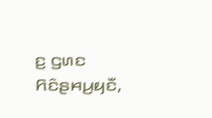ꤢ꤬ ꤞꤛꤢ ꤖꤢꤨꤔꤌꤣ꤬ꤟꤢꤪ,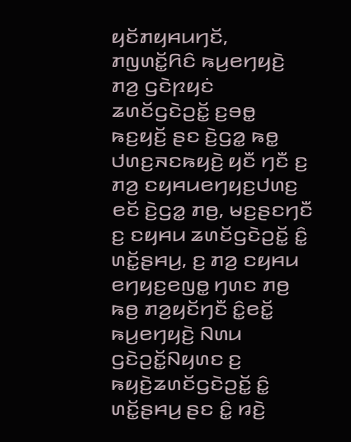ꤟꤢꤩꤊꤟꤌꤣꤚꤢꤩ, ꤊꤜꤛꤢꤩ꤭ꤖꤢꤨ ꤒꤣ꤬ꤕꤚꤟꤢꤧ꤬ ꤊꤤ꤬ ꤞꤢꤧꤐꤟꤢꤦ ꤘꤛꤢꤩꤞꤢꤧꤑꤢꤩ꤭ ꤢ꤬ꤋꤥ꤭ ꤒꤢ꤬ꤟꤢꤩ꤬ ꤔꤢ ꤢꤧ꤬ꤞꤤ꤭ ꤒꤥ꤭ ꤓꤛꤢ꤬ꤏꤢꤒꤟꤢꤧ꤬ ꤟꤢꤪ ꤚꤢꤪ ꤢ꤬ ꤊꤤ꤬ ꤢꤟꤌꤣꤕꤚꤟꤢ꤬ꤓꤛꤢ꤬ ꤕꤢꤩ ꤢꤧ꤬ꤞꤤ꤭ ꤊꤥ꤬, ꤗꤢ꤬ꤔꤢꤚꤢꤪ ꤢ꤬ ꤢꤟꤌꤣ ꤘꤛꤢꤩꤞꤢꤧꤑꤢꤩ꤭ ꤢꤨ꤭ ꤛꤢꤩ꤭ꤔꤌꤣ꤬, ꤢ꤬ ꤊꤤ꤬ ꤢꤟꤌꤣ ꤕꤚꤟꤢ꤬ꤕꤜꤥ꤭ ꤚꤛꤢ ꤊꤥ꤬ ꤒꤥ꤬ ꤊꤤ꤬ꤟꤢꤩꤚꤢꤪ ꤢꤨ꤭ꤕꤢꤩ꤭ ꤒꤣ꤬ꤕꤚꤟꤢꤧ꤬ ꤡꤛꤣ ꤞꤢꤧꤑꤢꤩ꤭ꤡꤟꤛꤢ ꤢ꤬ ꤒꤟꤢꤧ꤬ꤘꤛꤢꤩꤞꤢꤧꤑꤢꤩ꤭ ꤢꤨ꤭ ꤛꤢꤩ꤭ꤔꤌꤣ꤬ ꤔꤢ ꤢꤨ꤭ ꤙꤢꤧ꤬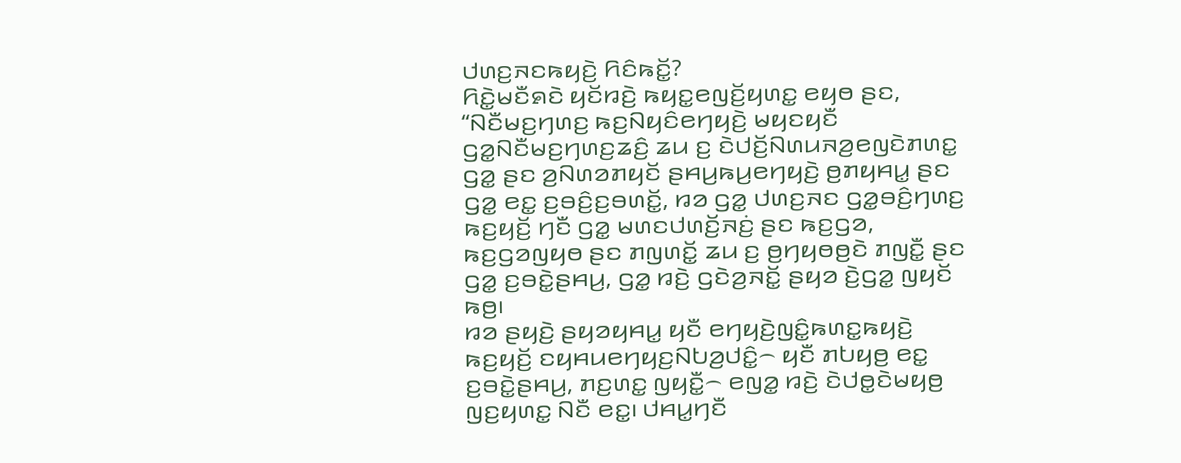ꤓꤛꤢ꤬ꤏꤢꤒꤟꤢꤧ꤬ ꤖꤢꤨꤒꤢꤩ꤭?
ꤖꤢꤧ꤭ꤗꤢꤪꤎꤢꤧ ꤟꤢꤩꤙꤢꤧ꤬ ꤒꤟꤢ꤭ꤕꤜꤢꤩ꤬ꤟꤛꤢ꤭ ꤕꤟꤥ ꤔꤢ, “ꤡꤢꤪꤗꤢ꤬ꤚꤛꤢ꤬ ꤒꤢ꤬ꤡꤟꤢꤨꤕꤚꤟꤢꤧ꤬ ꤗꤟꤢꤟꤢꤪ ꤞꤤ꤭ꤡꤢꤪꤗꤢ꤬ꤚꤛꤢ꤬ꤘꤢꤨ꤬ ꤘꤣ ꤢ꤬ ꤢꤧꤓꤢꤩ꤬ꤡꤛꤣꤏꤤ꤬ꤕꤜꤢꤧꤊꤛꤢ꤭ ꤞꤤ꤭ ꤔꤢ ꤤ꤬ꤡꤛꤤꤊꤟꤢꤩ ꤔꤌꤣ꤬ꤒꤣ꤬ꤕꤚꤟꤢꤧ꤬ ꤥ꤬ꤊꤟꤌꤣ꤭ ꤔꤢ ꤞꤤ꤭ ꤕꤢ꤭ ꤢ꤬ꤋꤢꤨ꤬ꤢ꤬ꤋꤛꤢꤩ꤭, ꤙꤤ ꤞꤤ꤭ ꤓꤛꤢ꤬ꤏꤢ ꤞꤤ꤭ꤋꤢꤨ꤬ꤚꤛꤢ꤬ ꤒꤢ꤬ꤟꤢꤩ꤬ ꤚꤢꤪ ꤞꤤ꤭ ꤗꤛꤢꤓꤛꤢꤩ꤬ꤏꤢꤦ꤬ ꤔꤢ ꤒꤢ꤬ꤞꤤ, ꤒꤢ꤬ꤞꤤꤜꤟꤥ ꤔꤢ ꤊꤜꤛꤢꤩ꤭ ꤘꤣ ꤢ꤬ ꤥ꤬ꤚꤟꤥꤥ꤬ꤢꤧ ꤊꤜꤢꤪ꤭ ꤔꤢ ꤞꤤ꤭ ꤢ꤬ꤋꤢꤧ꤭ꤔꤌꤣ꤬, ꤞꤤ꤭ ꤙꤢꤧ꤬ ꤞꤢꤧꤤ꤬ꤏꤢꤩ꤭ ꤔꤟꤤ ꤢꤧ꤬ꤞꤤ꤭ ꤜꤟꤢꤩ ꤒꤥ꤬꤯
ꤙꤤ ꤔꤟꤢꤧ꤬ ꤔꤟꤤꤟꤌꤣ꤭ ꤟꤢꤪ ꤕꤚꤟꤢꤧ꤬ꤜꤢꤨ꤭ꤒꤛꤢ꤭ꤒꤟꤢꤧ꤬ ꤒꤢ꤬ꤟꤢꤩ꤬ ꤢꤟꤌꤣꤕꤚꤟꤢ꤬ꤡꤝꤤ꤬ꤓꤢꤨ꤭꤮ ꤟꤢꤪ ꤊꤝꤟꤥ꤬ ꤕꤢ꤭ ꤢ꤬ꤋꤢꤧ꤭ꤔꤌꤣ꤬, ꤊꤢ꤬ꤛꤢ꤭ ꤜꤟꤢꤪ꤭꤮ ꤕꤜꤤ꤭ ꤙꤢꤧ꤬ ꤢꤧꤓꤥ꤭ꤢꤧꤗꤟꤥ꤬ ꤜꤢ꤬ꤟꤛꤢ꤭ ꤡꤢꤪ ꤕꤢ꤭꤯ ꤓꤌꤣ꤭ꤚꤢꤪ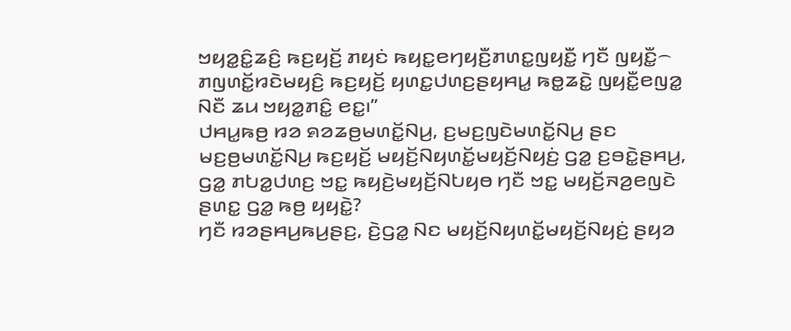ꤠꤟꤤ꤭ꤢꤨ꤭ꤘꤢꤨ꤬ ꤒꤢ꤬ꤟꤢꤩ꤬ ꤊꤟꤢꤦ ꤒꤟꤢ꤭ꤕꤚꤟꤢꤪ꤬ꤊꤛꤢ꤭ꤜꤟꤢꤪ꤭ ꤚꤢꤪ ꤜꤟꤢꤪ꤭꤮ ꤊꤜꤛꤢꤩ꤭ꤙꤢꤧꤗꤟꤢꤨ꤬ ꤒꤢ꤬ꤟꤢꤩ꤬ ꤟꤛꤢ꤭ꤓꤛꤢ꤬ꤔꤟꤌꤣ꤭ ꤒꤥ꤭ꤘꤢꤧ꤭ ꤜꤟꤢꤪ꤭ꤕꤜꤤ꤭ ꤡꤢꤪ ꤘꤣ ꤠꤟꤤ꤭ꤊꤢꤨ꤭ ꤕꤢ꤭꤯”
ꤓꤌꤣ꤭ꤒꤥ꤬ ꤙꤤ ꤎꤤꤘꤥ꤬ꤗꤛꤢꤩ꤭ꤡꤣ꤬, ꤢ꤬ꤗꤢ꤬ꤜꤢꤧꤗꤛꤢꤩ꤭ꤡꤣ꤬ ꤔꤢ ꤗꤢ꤬ꤥ꤬ꤗꤛꤢꤩ꤭ꤡꤣ꤬ ꤒꤢ꤬ꤟꤢꤩ꤬ ꤗꤟꤢꤩ꤬ꤡꤟꤛꤢꤩ꤭ꤗꤟꤢꤩ꤬ꤡꤟꤢꤦ꤬ ꤞꤤ꤭ ꤢ꤬ꤋꤢꤧ꤭ꤔꤌꤣ꤬, ꤞꤤ꤭ ꤊꤝꤤ꤭ꤓꤛꤢ꤬ ꤠꤢ꤭ ꤒꤟꤢꤧ꤬ꤗꤟꤢꤩ꤬ꤡꤝꤟꤥ ꤚꤢꤪ ꤠꤢ꤭ ꤗꤟꤢꤩ꤬ꤏꤤ꤬ꤕꤜꤢꤧ ꤔꤛꤢ꤭ ꤞꤤ꤭ ꤒꤥ꤬ ꤟꤟꤢꤧ꤭?
ꤚꤢꤪ ꤙꤤꤔꤌꤣ꤬ꤒꤣ꤬ꤔꤢ꤬, ꤢꤧ꤬ꤞꤤ꤭ ꤡꤢ ꤗꤟꤢꤩ꤬ꤡꤟꤛꤢꤩ꤭ꤗꤟꤢꤩ꤬ꤡꤟꤢꤦ꤬ ꤔꤟꤤ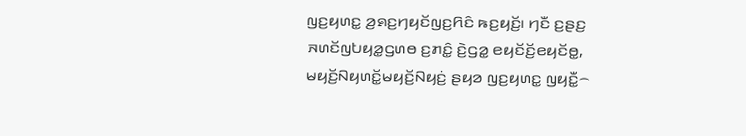ꤜꤢ꤬ꤟꤛꤢ꤭ ꤤ꤬ꤎꤢ꤬ꤚꤟꤢꤩꤜꤢ꤬ꤖꤢꤨ ꤒꤢ꤬ꤟꤢꤩ꤬꤯ ꤚꤢꤪ ꤢ꤬ꤔꤢ꤬ ꤏꤛꤢꤩꤜꤝꤟꤤ꤭ꤞꤛꤥ ꤢ꤬ꤊꤢꤨ꤭ ꤢꤧ꤬ꤞꤤ꤭ ꤕꤟꤢꤩꤢꤩ꤬ꤕꤟꤢꤩꤥ꤭, ꤗꤟꤢꤩ꤬ꤡꤟꤛꤢꤩ꤭ꤗꤟꤢꤩ꤬ꤡꤟꤢꤦ꤬ ꤔꤟꤤ ꤜꤢ꤬ꤟꤛꤢ꤭ ꤜꤟꤢꤪ꤭꤮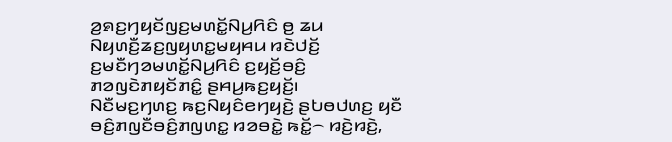ꤤ꤬ꤎꤢ꤬ꤚꤟꤢꤩꤜꤢ꤬ꤗꤛꤢꤩ꤭ꤡꤣ꤬ꤖꤢꤨ ꤥ꤬ ꤘꤣ ꤡꤟꤛꤢꤪ꤬ꤘꤢ꤬ꤜꤟꤛꤢ꤭ꤗꤟꤌꤣ ꤙꤢꤧꤓꤢꤩ꤬ ꤢ꤬ꤗꤢꤪꤚꤤꤗꤛꤢꤩ꤭ꤡꤣ꤬ꤖꤢꤨ ꤢ꤬ꤟꤢꤩ꤬ꤋꤢꤨ꤬ ꤊꤤꤜꤢꤧꤊꤟꤢꤩꤊꤢꤨ꤭ ꤔꤌꤣ꤬ꤒꤢ꤬ꤟꤢꤩ꤬꤯
ꤡꤢꤪꤗꤢ꤬ꤚꤛꤢ꤬ ꤒꤢ꤬ꤡꤟꤢꤨꤕꤚꤟꤢꤧ꤬ ꤔꤝꤥꤓꤛꤢ꤬ ꤟꤢꤪ ꤋꤢꤨ꤬ꤊꤜꤢꤪꤋꤢꤨ꤬ꤊꤜꤛꤢ꤭ ꤙꤤꤋꤢꤧ꤭ ꤒꤢꤩ꤭꤮ ꤙꤢꤧ꤬ꤙꤢꤧ꤬,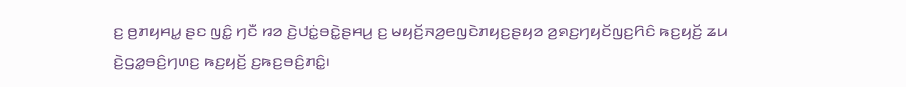ꤢ꤬ ꤥ꤬ꤊꤟꤌꤣ꤭ ꤔꤢ ꤜꤢꤨ꤭ ꤚꤢꤪ ꤙꤤ ꤢꤧ꤬ꤓꤢꤦ꤭ꤋꤢꤧ꤭ꤔꤌꤣ꤬ ꤢ꤬ ꤗꤟꤢꤩ꤬ꤏꤤ꤬ꤕꤜꤢꤧꤊꤟꤢ꤬ꤔꤟꤤ ꤤ꤬ꤎꤢ꤬ꤚꤟꤢꤩꤜꤢ꤬ꤖꤢꤨ ꤒꤢ꤬ꤟꤢꤩ꤬ ꤘꤣ ꤢꤧ꤬ꤞꤤ꤭ꤋꤢꤨ꤬ꤚꤛꤢ꤬ ꤒꤢ꤬ꤟꤢꤩ꤬ ꤢ꤬ꤒꤢ꤬ꤋꤢꤨ꤬ꤊꤢꤨ꤭꤯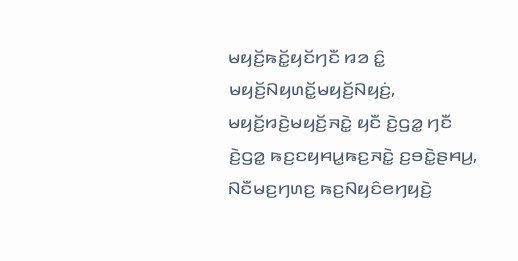ꤗꤟꤢꤩ꤬ꤒꤢꤩ꤭ꤟꤢꤩꤚꤢꤪ ꤙꤤ ꤢꤨ꤭ ꤗꤟꤢꤩ꤬ꤡꤟꤛꤢꤩ꤭ꤗꤟꤢꤩ꤬ꤡꤟꤢꤦ꤬, ꤗꤟꤢꤩ꤬ꤙꤢꤧ꤬ꤗꤟꤢꤩ꤬ꤏꤢꤧ꤭ ꤟꤢꤪ ꤢꤧ꤬ꤞꤤ꤭ ꤚꤢꤪ ꤢꤧ꤬ꤞꤤ꤭ ꤒꤢ꤬ꤢꤟꤌꤣ꤭ꤒꤢ꤬ꤏꤢꤧ꤭ ꤢ꤬ꤋꤢꤧ꤭ꤔꤌꤣ꤬, ꤡꤢꤪꤗꤢ꤬ꤚꤛꤢ꤬ ꤒꤢ꤬ꤡꤟꤢꤨꤕꤚꤟꤢꤧ꤬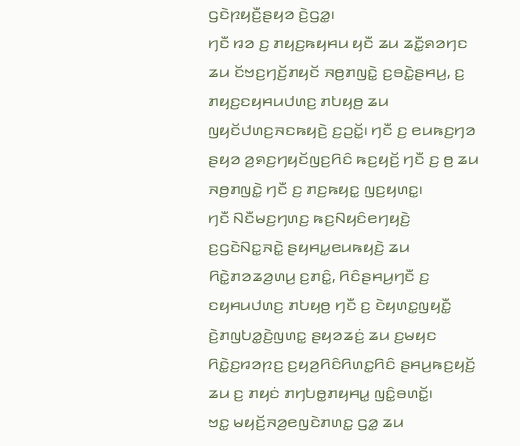ꤞꤢꤧꤐꤟꤢꤪ꤬ꤔꤟꤤ ꤢꤧ꤬ꤞꤤ꤭꤯
ꤚꤢꤪ ꤙꤤ ꤢ꤬ ꤊꤟꤢ꤬ꤒꤟꤌꤣ ꤟꤢꤪ ꤘꤣ ꤘꤢꤪ꤭ꤎꤤꤚꤢ ꤘꤣ ꤢꤩꤠꤢ꤬ꤚꤢꤩ꤬ꤊꤟꤢꤩ ꤏꤥ꤬ꤊꤜꤢꤧ꤭ ꤢ꤬ꤋꤢꤧ꤭ꤔꤌꤣ꤬, ꤢ꤬ ꤊꤟꤢ꤬ꤢꤟꤌꤣꤓꤛꤢ꤬ ꤊꤝꤟꤥ꤬ ꤘꤣ ꤜꤟꤢꤩꤓꤛꤢ꤬ꤏꤢꤒꤟꤢꤧ꤬ ꤢ꤬ꤑꤢꤩ꤭꤯ ꤚꤢꤪ ꤢ꤬ ꤕꤣꤒꤢ꤬ꤚꤤ ꤔꤟꤤ ꤤ꤬ꤎꤢ꤬ꤚꤟꤢꤩꤜꤢ꤬ꤖꤢꤨ ꤒꤢ꤬ꤟꤢꤩ꤬ ꤚꤢꤪ ꤢ꤬ ꤥ꤬ ꤘꤣ ꤏꤥ꤬ꤊꤜꤢꤧ꤭ ꤚꤢꤪ ꤢ꤬ ꤊꤢ꤬ꤒꤟꤢ꤭ ꤜꤢ꤬ꤟꤛꤢ꤭꤯
ꤚꤢꤪ ꤡꤢꤪꤗꤢ꤬ꤚꤛꤢ꤬ ꤒꤢ꤬ꤡꤟꤢꤨꤕꤚꤟꤢꤧ꤬ ꤢ꤬ꤞꤢꤧꤡꤢ꤭ꤏꤢꤧ꤭ ꤔꤟꤌꤣ꤭ꤕꤣꤒꤟꤢꤧ꤬ ꤘꤣ ꤖꤢꤧ꤭ꤊꤤꤘꤤ꤬ꤛꤣ꤬ ꤢ꤬ꤊꤢꤨ꤭, ꤖꤢꤨꤔꤌꤣ꤬ꤚꤢꤪ ꤢ꤬ ꤢꤟꤌꤣꤓꤛꤢ꤬ ꤊꤝꤟꤥ꤬ ꤚꤢꤪ ꤢ꤬ ꤢꤧꤟꤛꤢ꤭ꤜꤟꤢꤪ꤭ ꤢꤧ꤬ꤊꤜꤝꤤ꤭ꤢꤧ꤬ꤜꤛꤢ꤭ ꤔꤟꤤꤘꤢꤦ꤬ ꤘꤣ ꤢ꤬ꤗꤟꤢ ꤖꤢꤧ꤭ꤢ꤬ꤙꤤꤐꤢ꤬ ꤢ꤬ꤟꤤ꤬ꤖꤢꤨꤖꤛꤢ꤭ꤖꤢꤨ ꤔꤌꤣ꤬ꤒꤢ꤬ꤟꤢꤩ꤬ ꤘꤣ ꤢ꤬ ꤊꤟꤢꤦ ꤊꤚꤝꤥ꤭ꤊꤟꤌꤣ꤭ ꤜꤢꤨ꤭ꤋꤛꤢꤩ꤭꤯
ꤠꤢ꤭ ꤗꤟꤢꤩ꤬ꤏꤤ꤬ꤕꤜꤢꤧꤊꤛꤢ꤭ ꤞꤤ꤭ ꤘꤣ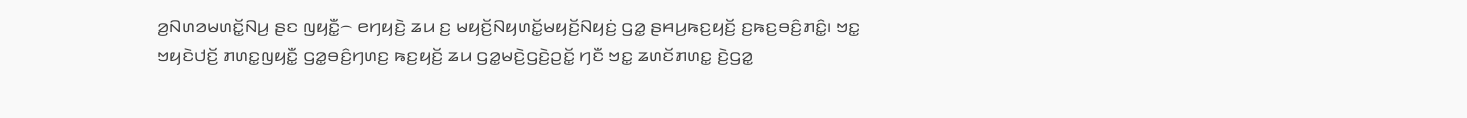ꤤ꤬ꤡꤛꤤꤗꤛꤢꤩ꤭ꤡꤣ꤬ ꤔꤢ ꤜꤟꤢꤪ꤭꤮ ꤕꤚꤟꤢꤧ꤬ ꤘꤣ ꤢ꤬ ꤗꤟꤢꤩ꤬ꤡꤟꤛꤢꤩ꤭ꤗꤟꤢꤩ꤬ꤡꤟꤢꤦ꤬ ꤞꤤ꤭ ꤔꤌꤣ꤬ꤒꤢ꤬ꤟꤢꤩ꤬ ꤢ꤬ꤒꤢ꤬ꤋꤢꤨ꤬ꤊꤢꤨ꤭꤯ ꤠꤢ꤭ ꤠꤟꤢꤧꤓꤢꤩ꤬ ꤊꤛꤢ꤭ꤜꤟꤢꤪ꤭ ꤞꤤ꤭ꤋꤢꤨ꤬ꤚꤛꤢ꤬ ꤒꤢ꤬ꤟꤢꤩ꤬ ꤘꤣ ꤞꤤ꤭ꤗꤢꤧ꤬ꤞꤢꤧ꤬ꤑꤢꤩ꤭ ꤚꤢꤪ ꤠꤢ꤭ ꤘꤛꤢꤩꤊꤛꤢ꤭ ꤢꤧ꤬ꤞꤤ꤭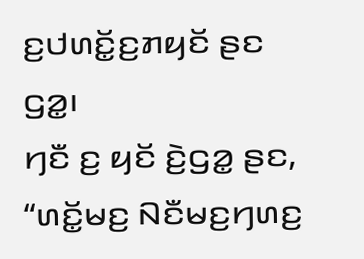ꤢ꤬ꤓꤛꤢꤩ꤭ꤢ꤬ꤊꤟꤢꤩ ꤔꤢ ꤞꤤ꤭꤯
ꤚꤢꤪ ꤢ꤬ ꤟꤢꤩ ꤢꤧ꤬ꤞꤤ꤭ ꤔꤢ, “ꤛꤢꤩ꤭ꤗꤢ꤬ ꤡꤢꤪꤗꤢ꤬ꤚꤛꤢ꤬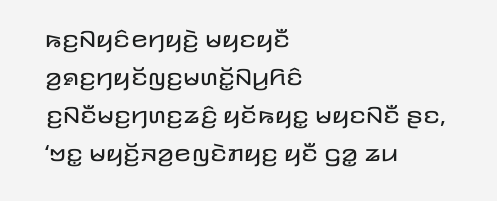ꤒꤢ꤬ꤡꤟꤢꤨꤕꤚꤟꤢꤧ꤬ ꤗꤟꤢꤟꤢꤪ ꤤ꤬ꤎꤢ꤬ꤚꤟꤢꤩꤜꤢ꤬ꤗꤛꤢꤩ꤭ꤡꤣ꤬ꤖꤢꤨ ꤢ꤬ꤡꤢꤪꤗꤢ꤬ꤚꤛꤢ꤬ꤘꤢꤨ꤬ ꤟꤢꤩꤒꤟꤢ꤭ ꤗꤟꤢꤡꤢꤪ ꤔꤢ, ‘ꤠꤢ꤭ ꤗꤟꤢꤩ꤬ꤏꤤ꤬ꤕꤜꤢꤧꤊꤟꤢ꤬ ꤟꤢꤪ ꤞꤤ꤭ ꤘꤣ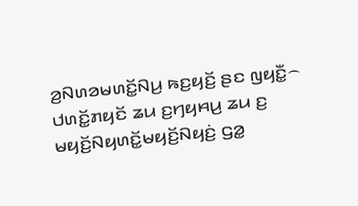ꤤ꤬ꤡꤛꤤꤗꤛꤢꤩ꤭ꤡꤣ꤬ ꤒꤢ꤬ꤟꤢꤩ꤬ ꤔꤢ ꤜꤟꤢꤪ꤭꤮ ꤓꤛꤢꤩ꤭ꤊꤟꤢꤩ ꤘꤣ ꤢ꤬ꤚꤟꤌꤣ꤬ ꤘꤣ ꤢ꤬ ꤗꤟꤢꤩ꤬ꤡꤟꤛꤢꤩ꤭ꤗꤟꤢꤩ꤬ꤡꤟꤢꤦ꤬ ꤞꤤ꤭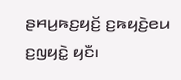ꤔꤌꤣ꤬ꤒꤢ꤬ꤟꤢꤩ꤬ ꤢ꤬ꤒꤟꤢꤧ꤬ꤕꤣ ꤢ꤬ꤜꤟꤢꤧ꤭ ꤟꤢꤪ꤯